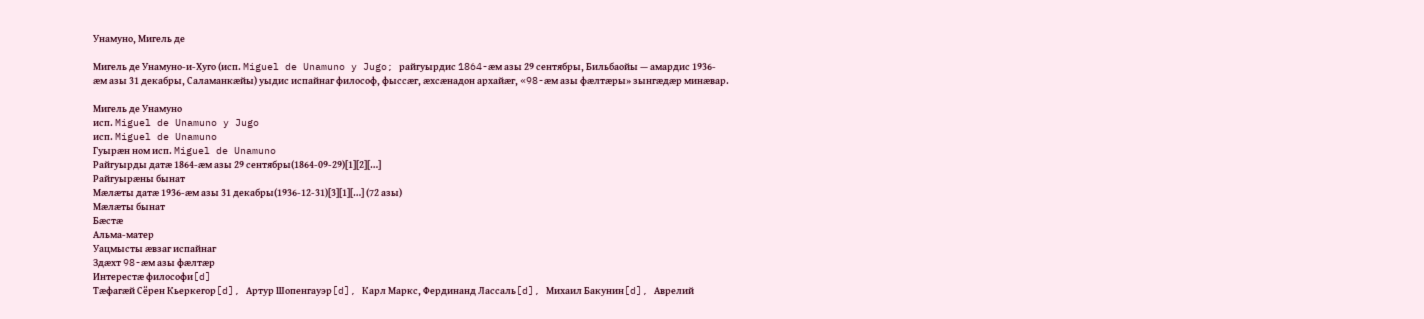Унамуно, Мигель де

Мигель де Унамуно-и-Хуго (исп. Miguel de Unamuno y Jugo; райгуырдис 1864-æм азы 29 сентябры, Бильбаойы — амардис 1936-æм азы 31 декабры, Саламанкæйы) уыдис испайнаг философ, фыссæг, æхсæнадон архайæг, «98-æм азы фæлтæры» зынгæдæр минæвар.

Мигель де Унамуно
исп. Miguel de Unamuno y Jugo
исп. Miguel de Unamuno
Гуырæн ном исп. Miguel de Unamuno
Райгуырды датæ 1864-æм азы 29 сентябры(1864-09-29)[1][2][…]
Райгуырæны бынат
Мæлæты датæ 1936-æм азы 31 декабры(1936-12-31)[3][1][…] (72 азы)
Мæлæты бынат
Бæстæ
Альма-матер
Уацмысты æвзаг испайнаг
Здæхт 98-æм азы фæлтæр
Интерестæ философи[d]
Тæфагæй Сёрен Кьеркегор[d], Артур Шопенгауэр[d], Карл Маркс, Фердинанд Лассаль[d], Михаил Бакунин[d], Аврелий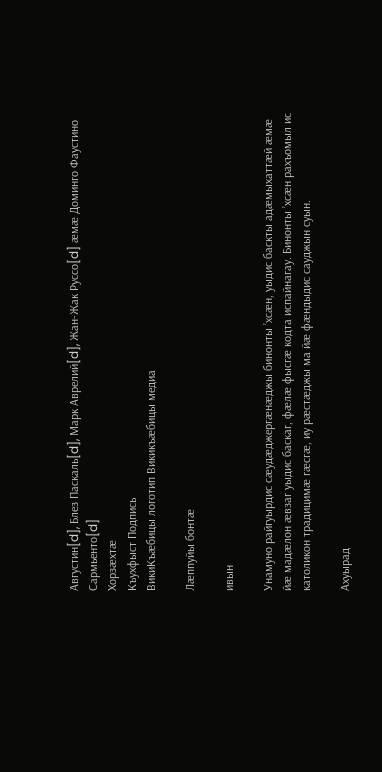Августин[d], Блез Паскаль[d], Марк Аврелий[d], Жан-Жак Руссо[d] æмæ Доминго Фаустино Сармьенто[d]
Хорзæхтæ
Къухфыст Подпись
ВикиКъæбицы логотип Викикъæбицы медиа

Лæппуйы бонтæ

ивын

Унамуно райгуырдис сæудæджергæнæджы бинонты ’хсæн, уыдис баскты адæмыхаттæй æмæ йæ мадæлон æвзаг уыдис баскаг, фæлæ фысгæ кодта испайнагау. Бинонты ’хсæн рахъомыл ис католикон традицимæ гæсгæ, иу рæстæджы ма йæ фæндыдис сауджын суын.

Ахуырад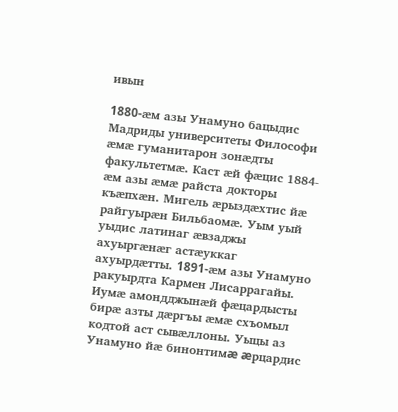ивын

1880-æм азы Унамуно бацыдис Мадриды университеты Философи æмæ гуманитарон зонæдты факультетмæ. Каст æй фæцис 1884-æм азы æмæ райста докторы къæпхæн. Мигель æрыздæхтис йæ райгуырæн Бильбаомæ. Уым уый уыдис латинаг æвзаджы ахуыргæнæг астæуккаг ахуырдæтты. 1891-æм азы Унамуно ракуырдта Кармен Лисаррагайы. Иумæ амондджынæй фæцардысты бирæ азты дæргъы æмæ схъомыл кодтой аст сывæллоны. Уыцы аз Унамуно йæ бинонтимæ æрцардис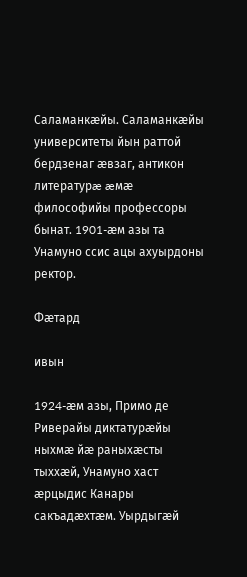Саламанкæйы. Саламанкæйы университеты йын раттой бердзенаг æвзаг, антикон литературæ æмæ философийы профессоры бынат. 1901-æм азы та Унамуно ссис ацы ахуырдоны ректор.

Фæтард

ивын

1924-æм азы, Примо де Риверайы диктатурæйы ныхмæ йæ раныхæсты тыххæй, Унамуно хаст æрцыдис Канары сакъадæхтæм. Уырдыгæй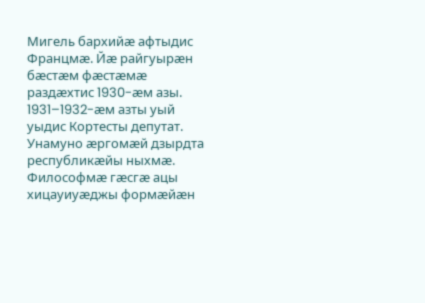Мигель бархийæ афтыдис Францмæ. Йæ райгуырæн бæстæм фæстæмæ раздæхтис 1930-æм азы. 1931–1932-æм азты уый уыдис Кортесты депутат. Унамуно æргомæй дзырдта республикæйы ныхмæ. Философмæ гæсгæ ацы хицауиуæджы формæйæн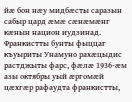йæ бон нæу мидбæсты саразын сабыр цард æмæ сæнæмæнг кæнын национ иудзинад. Франкистты бунты фыццаг къуыриты Унамуно рахæцыдис растджыты фарс, фæлæ 1936-æм азы октябры уый æргомæй цæхгæр рафаудта франкистты,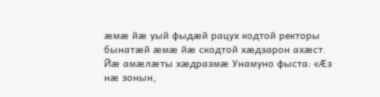æмæ йæ уый фыдæй рацух кодтой ректоры бынатæй æмæ йæ скодтой хæдзарон ахæст. Йæ амæлæты хæдразмæ Унамуно фыста: «Æз нæ зонын,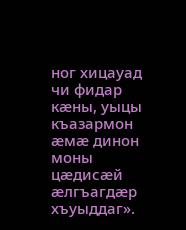ног хицауад чи фидар кæны, уыцы къазармон æмæ динон моны цæдисæй æлгъагдæр хъуыддаг».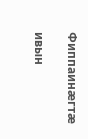Фиппаинæгтæ

ивын